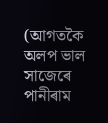(আগতকৈ অলপ ভাল সাজেৰে পানীৰাম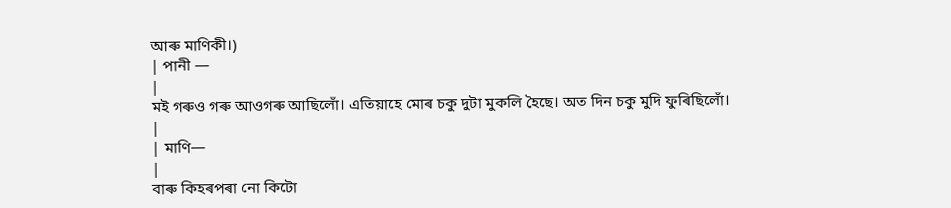আৰু মাণিকী।)
| পানী —
|
মই গৰুও গৰু আওগৰু আছিলোঁ। এতিয়াহে মোৰ চকু দুটা মুকলি হৈছে। অত দিন চকু মুদি ফুৰিছিলোঁ।
|
| মাণি—
|
বাৰু কিহৰপৰা নো কিটো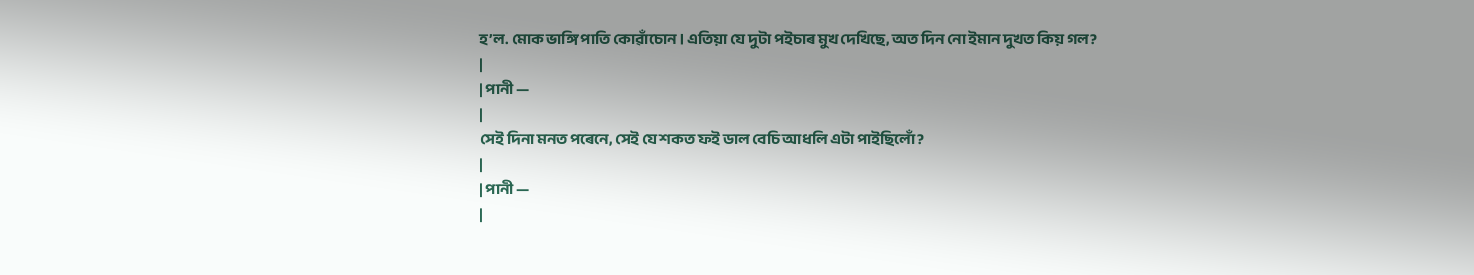হ’ল. মোক ভাঙ্গি পাতি কোৱাঁচোন। এতিয়া যে দুটা পইচাৰ মুখ দেখিছে, অত দিন নো ইমান দুখত কিয় গল?
|
| পানী —
|
সেই দিনা মনত পৰেনে, সেই যে শকত ফই ডাল বেচি আধলি এটা পাইছিলোঁ?
|
| পানী —
|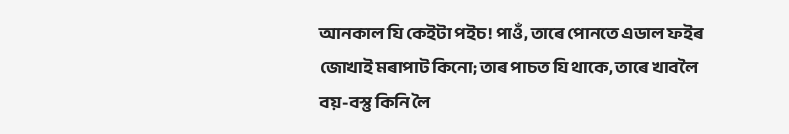আনকাল যি কেইটা পইচ! পাওঁ, তাৰে পোনতে এডাল ফইৰ জোখাই মৰাপাট কিনো; তাৰ পাচত যি থাকে, তাৰে খাবলৈ বয়-বস্তু কিনি লৈ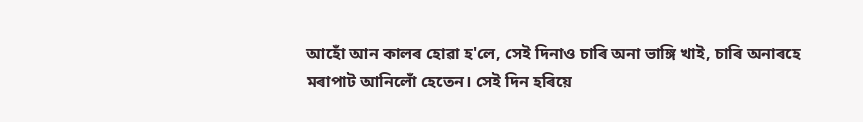আহোঁ আন কালৰ হোৱা হ'লে, সেই দিনাও চাৰি অনা ভাঙ্গি খাই, চাৰি অনাৰহে মৰাপাট আনিলোঁ হেতেন। সেই দিন হৰিয়ে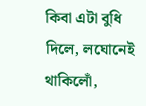কিবা এটা বুধি দিলে, লঘোনেই থাকিলোঁ,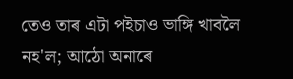তেও তাৰ এটা পইচাও ভাঙ্গি খাবলৈ নহ'ল; আঠো অনাৰে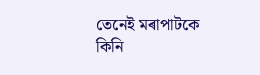তেনেই মৰাপাটকে কিনি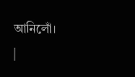আনিলোঁ।
|